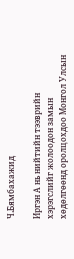Ч.Бямбахажид

Иргэн А нь нийтийн тээврийн хэрэгслийг жолоодон замын хөдөлгөөнд оролцохдоо Монгол Улсын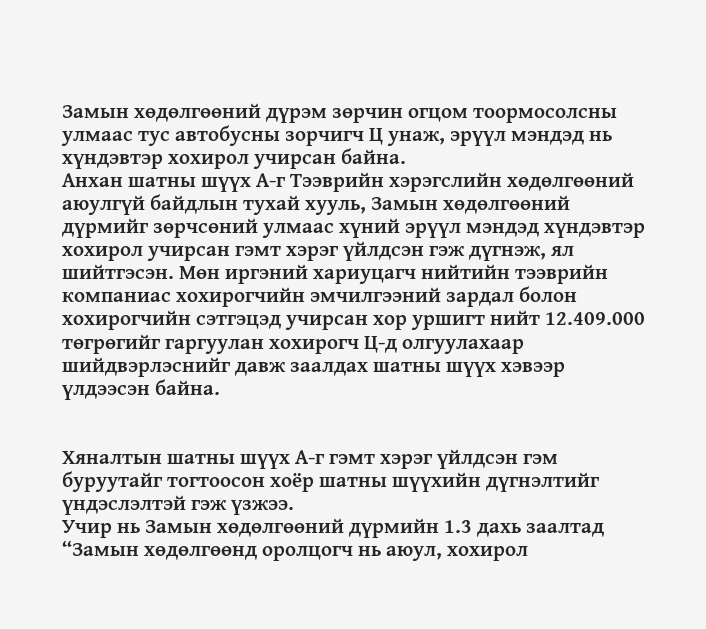Замын хөдөлгөөний дүрэм зөрчин огцом тоормосолсны улмаас тус автобусны зорчигч Ц унаж, эрүүл мэндэд нь хүндэвтэр хохирол учирсан байна.
Анхан шатны шүүх А-г Тээврийн хэрэгслийн хөдөлгөөний аюулгүй байдлын тухай хууль, Замын хөдөлгөөний дүрмийг зөрчсөний улмаас хүний эрүүл мэндэд хүндэвтэр хохирол учирсан гэмт хэрэг үйлдсэн гэж дүгнэж, ял шийтгэсэн. Мөн иргэний хариуцагч нийтийн тээврийн компаниас хохирогчийн эмчилгээний зардал болон хохирогчийн сэтгэцэд учирсан хор уршигт нийт 12.409.000 төгрөгийг гаргуулан хохирогч Ц-д олгуулахаар шийдвэрлэснийг давж заалдах шатны шүүх хэвээр үлдээсэн байна.


Хяналтын шатны шүүх А-г гэмт хэрэг үйлдсэн гэм буруутайг тогтоосон хоёр шатны шүүхийн дүгнэлтийг үндэслэлтэй гэж үзжээ.
Учир нь Замын хөдөлгөөний дүрмийн 1.3 дахь заалтад “Замын хөдөлгөөнд оролцогч нь аюул, хохирол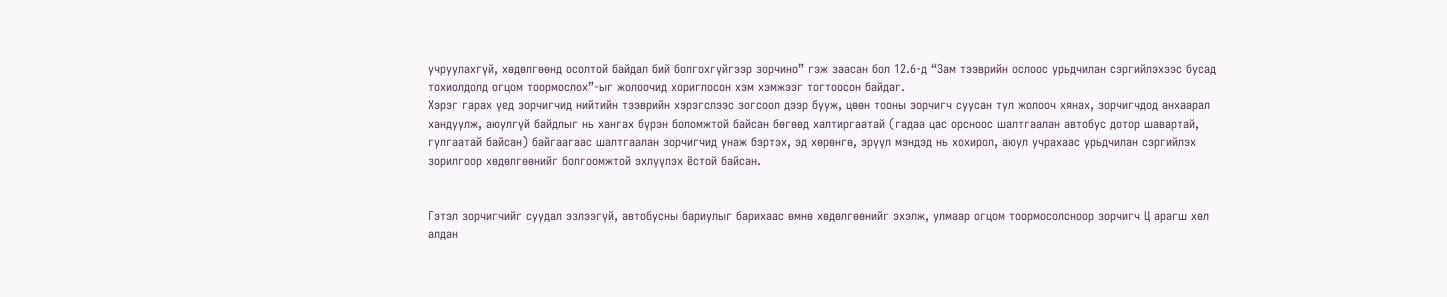учруулахгүй, хөдөлгөөнд осолтой байдал бий болгохгүйгээр зорчино” гэж заасан бол 12.6-д “Зам тээврийн ослоос урьдчилан сэргийлэхээс бусад тохиолдолд огцом тоормослох”-ыг жолоочид хориглосон хэм хэмжээг тогтоосон байдаг.
Хэрэг гарах үед зорчигчид нийтийн тээврийн хэрэгслээс зогсоол дээр бууж, цөөн тооны зорчигч суусан тул жолооч хянах, зорчигчдод анхаарал хандуулж, аюулгүй байдлыг нь хангах бүрэн боломжтой байсан бөгөөд халтиргаатай (гадаа цас орсноос шалтгаалан автобус дотор шавартай, гулгаатай байсан) байгаагаас шалтгаалан зорчигчид унаж бэртэх, эд хөрөнгө, эрүүл мэндэд нь хохирол, аюул учрахаас урьдчилан сэргийлэх зорилгоор хөдөлгөөнийг болгоомжтой эхлүүлэх ёстой байсан.


Гэтэл зорчигчийг суудал эзлээгүй, автобусны бариулыг барихаас өмнө хөдөлгөөнийг эхэлж, улмаар огцом тоормосолсноор зорчигч Ц арагш хөл алдан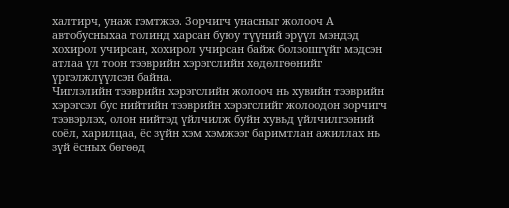халтирч, унаж гэмтжээ. Зорчигч унасныг жолооч А автобусныхаа толинд харсан буюу түүний эрүүл мэндэд хохирол учирсан, хохирол учирсан байж болзошгүйг мэдсэн атлаа үл тоон тээврийн хэрэгслийн хөдөлгөөнийг үргэлжлүүлсэн байна.
Чиглэлийн тээврийн хэрэгслийн жолооч нь хувийн тээврийн хэрэгсэл бус нийтийн тээврийн хэрэгслийг жолоодон зорчигч тээвэрлэх, олон нийтэд үйлчилж буйн хувьд үйлчилгээний соёл, харилцаа, ёс зүйн хэм хэмжээг баримтлан ажиллах нь зүй ёсных бөгөөд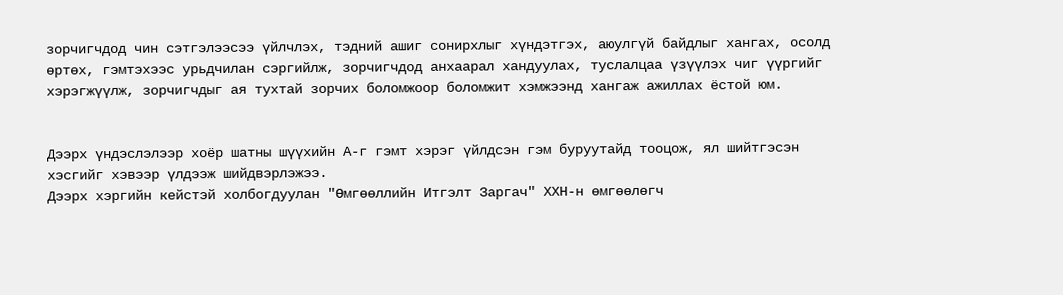зорчигчдод чин сэтгэлээсээ үйлчлэх, тэдний ашиг сонирхлыг хүндэтгэх, аюулгүй байдлыг хангах, осолд өртөх, гэмтэхээс урьдчилан сэргийлж, зорчигчдод анхаарал хандуулах, туслалцаа үзүүлэх чиг үүргийг хэрэгжүүлж, зорчигчдыг ая тухтай зорчих боломжоор боломжит хэмжээнд хангаж ажиллах ёстой юм.


Дээрх үндэслэлээр хоёр шатны шүүхийн А-г гэмт хэрэг үйлдсэн гэм буруутайд тооцож, ял шийтгэсэн хэсгийг хэвээр үлдээж шийдвэрлэжээ.
Дээрх хэргийн кейстэй холбогдуулан "Өмгөөллийн Итгэлт Заргач" ХХН-н өмгөөлөгч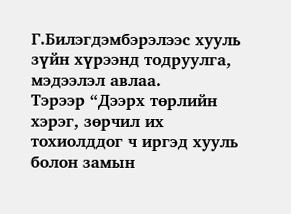Г.Билэгдэмбэрэлээс хууль зүйн хүрээнд тодруулга, мэдээлэл авлаа.
Тэрээр “Дээрх төрлийн хэрэг, зөрчил их тохиолддог ч иргэд хууль болон замын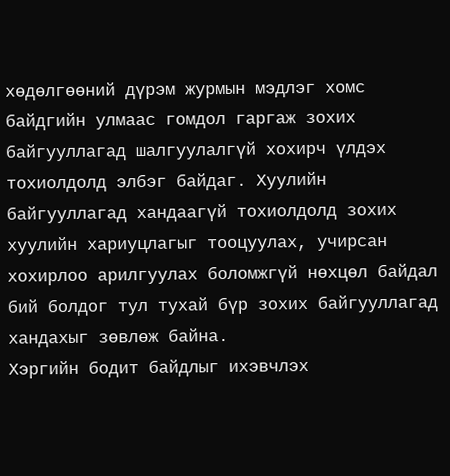хөдөлгөөний дүрэм журмын мэдлэг хомс байдгийн улмаас гомдол гаргаж зохих байгууллагад шалгуулалгүй хохирч үлдэх тохиолдолд элбэг байдаг. Хуулийн байгууллагад хандаагүй тохиолдолд зохих хуулийн хариуцлагыг тооцуулах, учирсан хохирлоо арилгуулах боломжгүй нөхцөл байдал бий болдог тул тухай бүр зохих байгууллагад хандахыг зөвлөж байна.
Хэргийн бодит байдлыг ихэвчлэх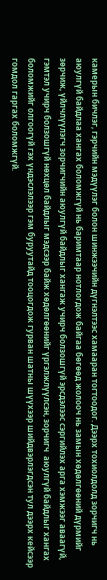камерын бичлэг, гэрчийн мэдүүлэг болон шинжээчийн дүгнэлтээс хамааран тогтоодог. Дээрх тохиолдолд зорчигч нь аюулгүй байдлаа хангах боломжгүй нь баримтаар нотлогдож байгаа бөгөөд жолооч нь замын хөдөлгөөний дүрмийг зөрчиж, үйлчлүүлэгч зорчигчийн аюулгүй байдлыг хангаж учирч болзошгүй эрсдэлээс сэргийлэх арга хэмжээг аваагүй, гэмтэл учирч болзошгүй нөхцөл байдлыг мэдсээр байж хөдөлгөөнийг үргэлжлүүлсэн, зорчигч  аюулгүй байдлыг хангах боломжийг олгоогүй гэх үндэслэлээр гэм буруутайд тооцогдож гурван шатны шүүхээр шийдвэрлэгдсэн тул дээрх кейсээр гомдол гаргах боломжгүй.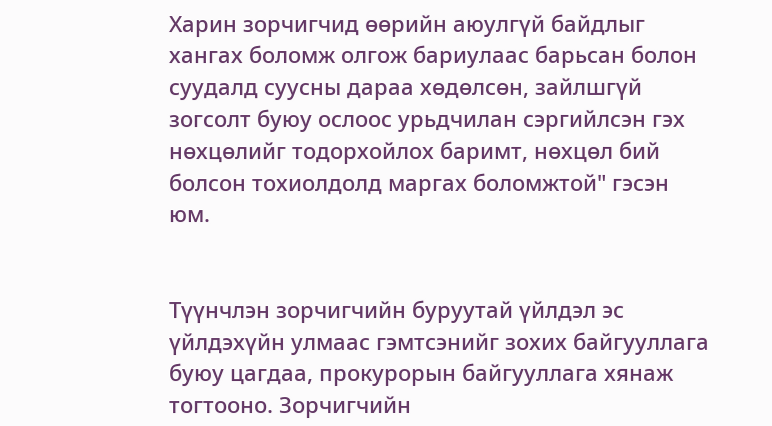Харин зорчигчид өөрийн аюулгүй байдлыг хангах боломж олгож бариулаас барьсан болон суудалд суусны дараа хөдөлсөн, зайлшгүй зогсолт буюу ослоос урьдчилан сэргийлсэн гэх нөхцөлийг тодорхойлох баримт, нөхцөл бий болсон тохиолдолд маргах боломжтой" гэсэн юм.


Түүнчлэн зорчигчийн буруутай үйлдэл эс үйлдэхүйн улмаас гэмтсэнийг зохих байгууллага буюу цагдаа, прокурорын байгууллага хянаж тогтооно. Зорчигчийн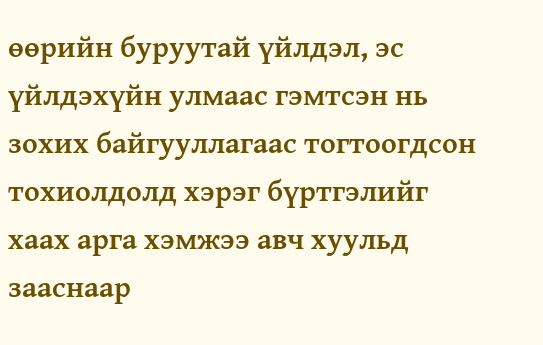өөрийн буруутай үйлдэл, эс үйлдэхүйн улмаас гэмтсэн нь зохих байгууллагаас тогтоогдсон тохиолдолд хэрэг бүртгэлийг хаах арга хэмжээ авч хуульд зааснаар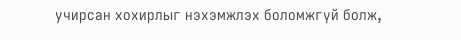учирсан хохирлыг нэхэмжлэх боломжгүй болж,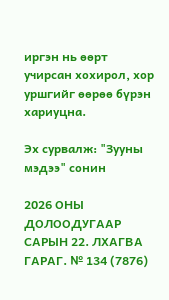иргэн нь өөрт учирсан хохирол, хор уршгийг өөрөө бүрэн хариуцна.

Эх сурвалж: "Зууны мэдээ" сонин

2026 ОНЫ ДОЛООДУГААР САРЫН 22. ЛХАГВА ГАРАГ. № 134 (7876)